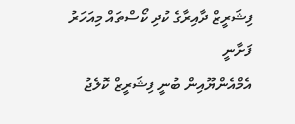ފިޝަރީޒް ދާއިރާގެ ކުދި ކޯސްތައް މިއަހަރު ފަށާނީ
އެމްއެންޔޫއިން ބުނީ ފިޝަރީޒް ކޮލެޖު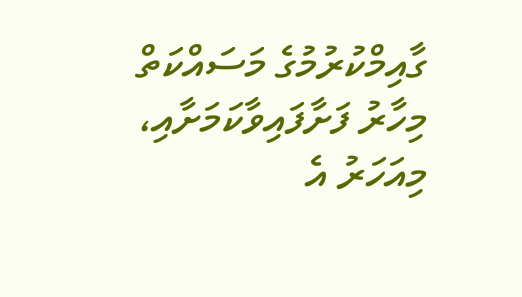ގާއިމްކުރުމުގެ މަސައްކަތް މިހާރު ފަށާފައިވާކަމަށާއި، މިއަހަރު އެ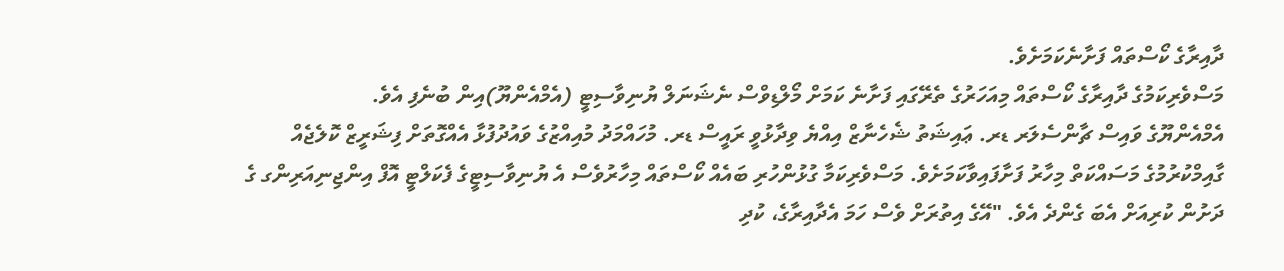ދާއިރާގެ ކޯސްތައް ފަށާނެކަމަށެވެ.
މަސްވެރިކަމުގެ ދާއިރާގެ ކޯސްތައް މިއަހަރުގެ ތެރޭގައި ފަށާނެ ކަމަށް މޯލްޑިވްސް ނެޝަނަލް ޔުނިވާސިޓީ (އެމްއެންޔޫ)އިން ބުނެފި އެވެ.
އެމްއެންޔޫގެ ވައިސް ޗާންސެލަރ ޑރ. ޢައިޝަތު ޝެހެނާޒް އިއްޔެ ވިދާޅުވީ ރައީސް ޑރ. މުހައްމަދު މުއިއްޒުގެ ވައުދުފުޅާ އެއްގޮތަށް ފިޝަރީޒް ކޮލެޖެއް ގާއިމްކުރުމުގެ މަސައްކަތް މިހާރު ފަށާފައިވާކަމަށެވެ. މަސްވެރިކަމާ ގުޅުންހުރި ބައެއް ކޯސްތައް މިހާރުވެސް އެ ޔުނިވާސިޓީގެ ފެކަލްޓީ އޮފް އިންޖިނިއަރިންގ ގެ ދަށުން ކުރިއަށް އެބަ ގެންދެ އެވެ. "އޭގެ އިތުރަށް ވެސް ހަމަ އެދާއިރާގެ، ކުދި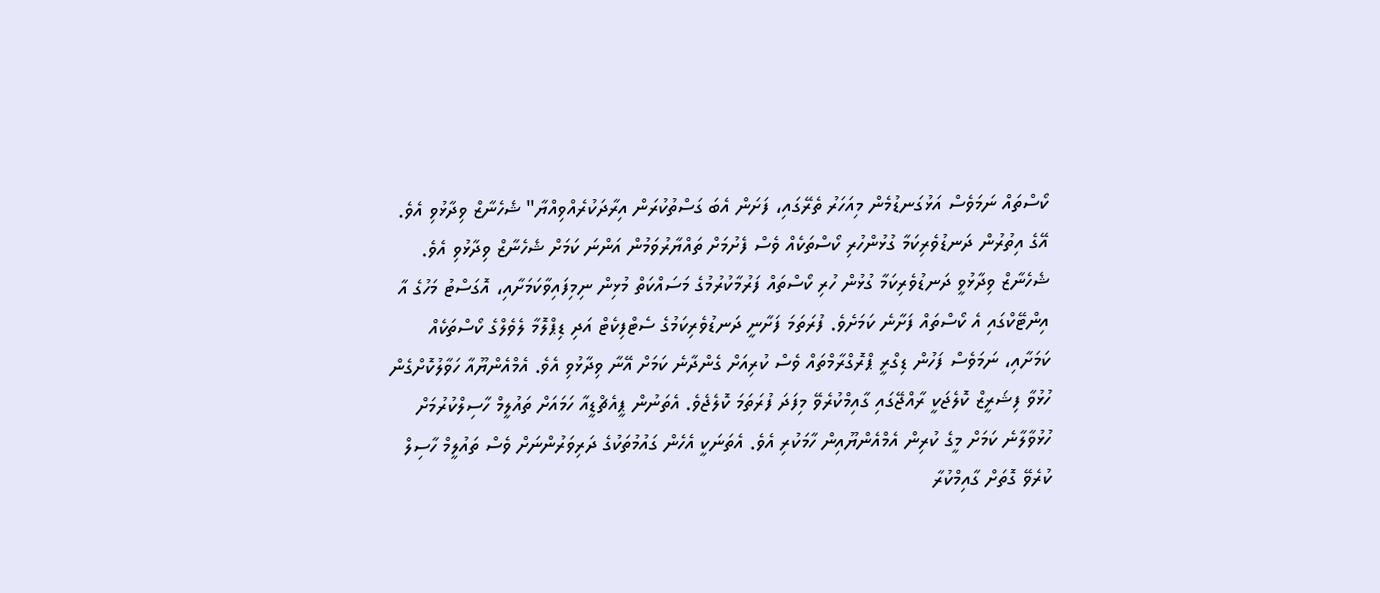ކޯސްތައް ނަމަވެސް އަޅުގަނޑުމެން މިއަހަރު ތެރޭގައި، ފަށަން އެބަ ގަސްތުކުރަން އިރާދަކުރެއްވިއްޔާ" ޝެހެނާޒް ވިދާޅުވި އެވެ. އޭގެ އިތުރުން ދަނޑުވެރިކަމާ ގުޅުންހުރި ކޯސްތަކެއް ވެސް ފެށުމަށް ތައްޔާރުވަމުން އަންނަ ކަމަށް ޝެހެނާޒް ވިދާޅުވި އެވެ. ޝެހެނާޒް ވިދާޅުވީ ދަނޑުވެރިކަމާ ގުޅުން ހުރި ކޯސްތައް ފަރުމާކުރުމުގެ މަސައްކަތް މުޅިން ނިމިފައިވާކަމަށާއި، އޮގަސްޓު މަހުގެ އާ އިންޓޭކްގައި އެ ކޯސްތައް ފަށާނެ ކަމަށެވެ. ފުރަތަމަ ފަށާނީ ދަނޑުވެރިކަމުގެ ސެޓްފިކެޓް އަދި ޑިޕްލޮމާ ލެވެލްގެ ކޯސްތަކެއް ކަމަށާއި، ނަމަވެސް ފަހުން ޑިގްރީ ޕްރޮގްރާމްތައް ވެސް ކުރިއަށް ގެންދާނެ ކަމަށް އޭނާ ވިދާޅުވި އެވެ. އެމްއެންޔޫއާ ހަވާލުކޮށްގެން ހުޅުވާ ފިޝަރީޒް ކޮލެޖަކީ ރާއްޖޭގައި ގާއިމްކުރެވޭ މިފަދަ ފުރަތަމަ ކޮލެޖެވެ. އެތަނުން ޕީއެޗްޑީއާ ހަމައަށް ތައުލީމް ހާސިލްކުރުމަށް ހުޅުވާލާނެ ކަމަށް މީގެ ކުރިން އެމްއެންޔޫއިން ހާމަކުރި އެވެ. އެތަނަކީ އެހެން ގައުމުތަކުގެ ދަރިވަރުންނަށް ވެސް ތައުލީމް ހާސިލް ކުރެވޭ ގޮތަށް ގާއިމްކުރާ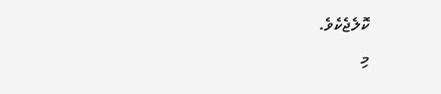ކޮލެޖެކެވެ.
މި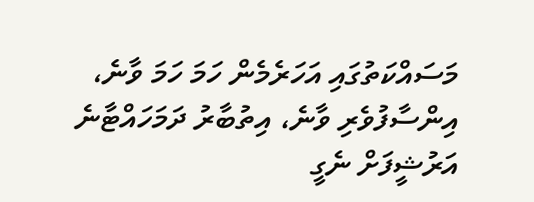މަސައްކަތުގައި އަހަރެމެން ހަމަ ހަމަ ވާނެ، އިންސާފުވެރި ވާނެ، އިތުބާރު ދަމަހައްޓާނެ
އަރުޝީފަށް ނެގީ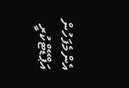އެންމެފަހުން އަޕްޑޭޓްކުރީ